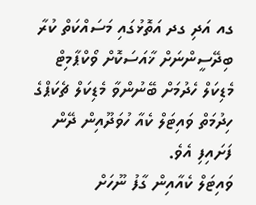ގއ އަދި ގދ އަތޮޅުގައި މަސައްކަތް ކުރާ ބިދޭސީންނަށް ޚާއަސަކޮށް ވޯކްޕާމިޓް މެޑިކަލް ހެދުމަށް ބޭނުންވާ މެޑިކަލް ޗެކަޕްގެ ހިދުމަތް ވައިޓަލް ކެއާ ހުވަދޫއިން ދޭން ފަށައިފި އެވެ.
ވައިޓަލް ކެއާއިން ގާފު ނޫހަށް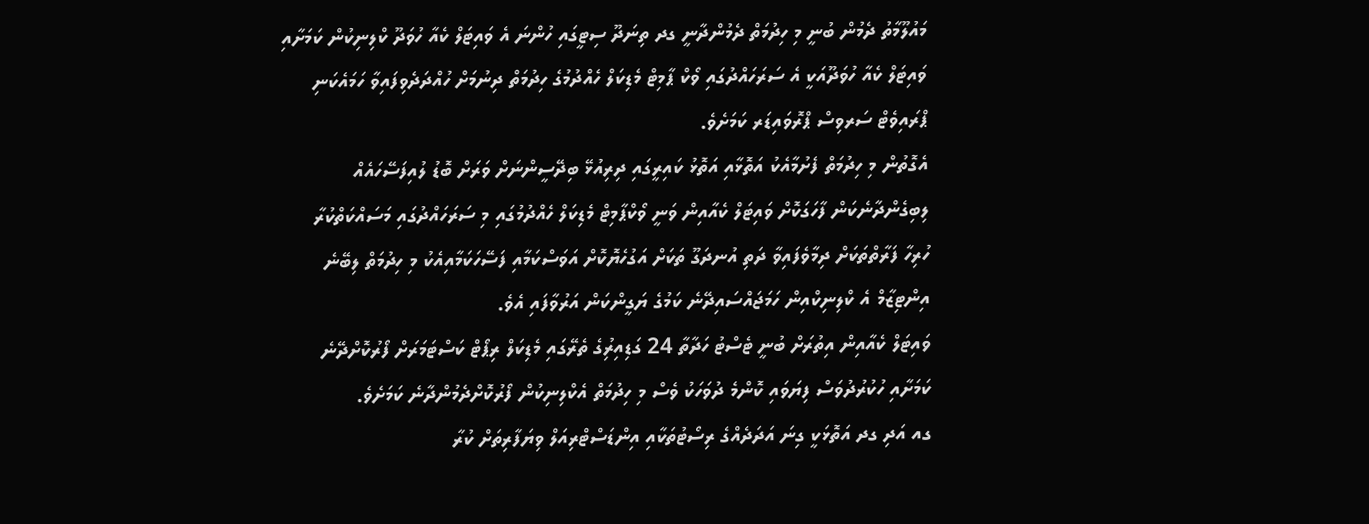މައުލޫމާތު ދެމުން ބުނީ މި ހިދުމަތް ދެމުންދާނީ ގދ ތިނަދޫ ސިޓީގައި ހުންނަ އެ ވައިޓަލް ކެއާ ހުވަދޫ ކްލިނިކުން ކަމަށާއި ވައިޓަލް ކެއާ ހުވަދޫއަކީ އެ ސަރަހައްދުގައި ވޯކް ޕާމިޓް މެޑިކަލް ހެއްދުމުގެ ހިދުމަތް ދިނުމަށް ހުއްދަދެވިފައިވާ ހަމައެކަނި ޕްރައިވެޓް ސަރވިސް ޕްރޮވައިޑަރ ކަމަށެވެ.
އެގޮތުން މި ހިދުމަތް ފެށުމާއެކު އަތޮޅާއި އަތޮޅު ކައިރީގައި ދިރިއުޅޭ ބިދޭސީންނަށް ވަރަށް ބޮޑު ލުއިފަސޭހައެއް ލިބިގެންދާނެކަން ފާހަގަކޮށް ވައިޓަލް ކެއާއިން ވަނީ ވޯކްޕާމިޓް މެޑިކަލް ހެއްދުމުގައި މި ސަރަހައްދުގައި މަސައްކަތްކުރާ ހުރިހާ ފަރާތްތަކަށް ދިމާވެފައިވާ ދަތި އުނދަގޫ ތަކަށް އަގުހެޔޮކޮށް އަވަސްކަމާއި ފަސޭހަކަމާއިއެކު މި ހިދުމަތް ލިބޭނެ އިންޓިޒާމް އެ ކްލިނިކްއިން ހަމަޖައްސައިދޭނެ ކަމުގެ ޔަގީންކަން އަރުވާފައި އެވެ.
ވައިޓަލް ކެއާއިން އިތުރަށް ބުނީ ޓެސްޓު ހަދާތާ 24 ގަޑިއިރިުގެ ތެރޭގައި މެޑިކަލް ރިޕޯޓް ކަސްޓަމަރަށް ފޯރުކޮށްދޭނެ ކަމަށާއި ހުކުރުދުވަސް ފިޔަވައި ކޮންމެ ދުވަހަކު ވެސް މި ހިދުމަތް އެކްލިނިކުން ފޯރުކޮށްދެމުންދާނެ ކަމަށެވެ.
ގއ އަދި ގދ އަތޮޅަކީ ގިނަ އަދަދެއްގެ ރިސޯޓުތަކާއި އިންޑަސްޓްރިއަލް ވިޔަފާރިތަށް ކުރާ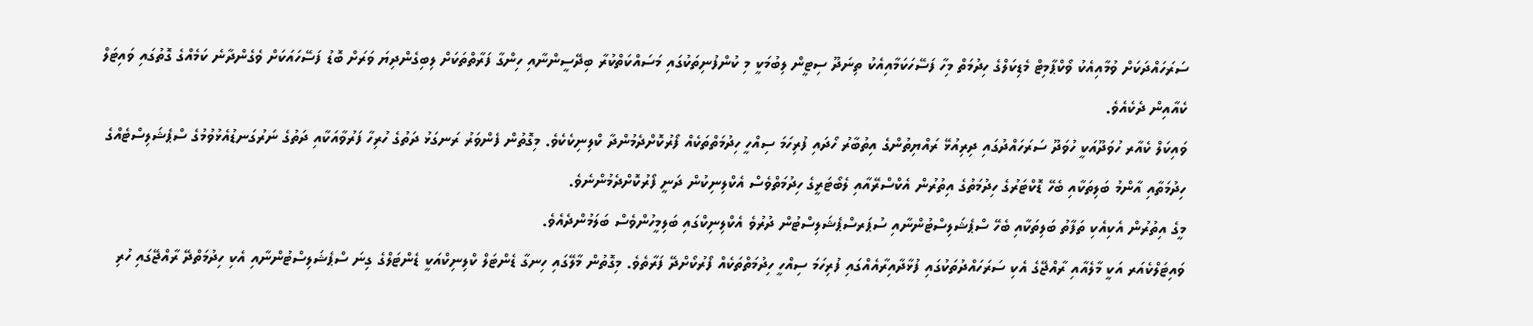ސަރަހައްދަކަށް ވުމާއިއެކު ވޯކްޕާމިޓް މެޑިކަލްގެ ހިދުމަތް މިހާ ފަސޭހަކަމާއިއެކު ތިނަދޫ ސިޓީން ލިބުމަކީ މި ކުންފުނިތަކުގައި މަސައްކަތްކުރާ ބިދޭސީންނާއި ހިންގާ ފަރާތްތަކަށް ލިބިގެންދިޔަ ވަރަށް ބޮޑު ފަސޭހައަކަށް ވެގެންދާނެ ކަމެއްގެ ގޮތުގައި ވައިޓަލް ކެއާއިން ދެކެއެވެ.
ވައިކަލް ކެއާރ ހުވަދޫއަކީ ހުވަދޫ ސަރަހައްދުގައި ދިރިއުޅޭ ރައްޔިތުންގެ އިތުބާރު ހޯދައި ފުރިހަމަ ސިއްހީ ހިދުމަތްތަކެއް ފޯރުކޮށްދެމުންދާ ކްލިނިކެކެވެ. މިގޮތުން ފެންވަރު ރަނގަޅު ދަތުގެ ހުރިހާ ފަރުވާއަކާއި ދަތުގެ ނަރުގަނޑުއެޅުވުމުގެ ސްޕެޝަލިސްޓެއްގެ ހިދުމަތާއި އާންމު ބަލިތަކާއި ބެހޭ ޑޮކްޓަރުގެ ހިދުމަތުގެ އިތުރުން އެކްސްރޭއާއި ލެބޯޓަރީގެ ހިދުމަތްވެސް އެކްލިނިކުން ދަނީ ފޯރުކޮށްދެމުންނެވެ.
މީގެ އިތުރުން އެކިއެކި ތަފާތު ބަލިތަކާއި ބެހޭ ސްޕެޝަލިސްޓުންނާއި ސުޕަރސްޕެޝަލިސްޓުން ދުރުވެ އެކްލިނިކްގައި ބަލިމީހުންވެސް ބަލަމުންދެއެވެ.
ވައިޓަލްކެއަރ އަކީ މާލެއާއި ރާއްޖޭގެ އެކި ސަރަހައްދުތަކުގައި ފުޅާދާއިރާއެއްގައި ފުރިހަމަ ސިއްހީ ހިދުމަތްތަކެއް ފޯރުކޯށްދޭ ފަރާތެވެ. މިގޮތުން މާލޭގައި ހިނގާ ޑެންޓަލް ކްލިނިކްއަކީ ޑެންޓަލްގެ ގިނަ ސްޕެޝަލިސްޓުންނާއި އެކި ހިދުމަތްދޭ ރާއްޖޭގައި ހުރި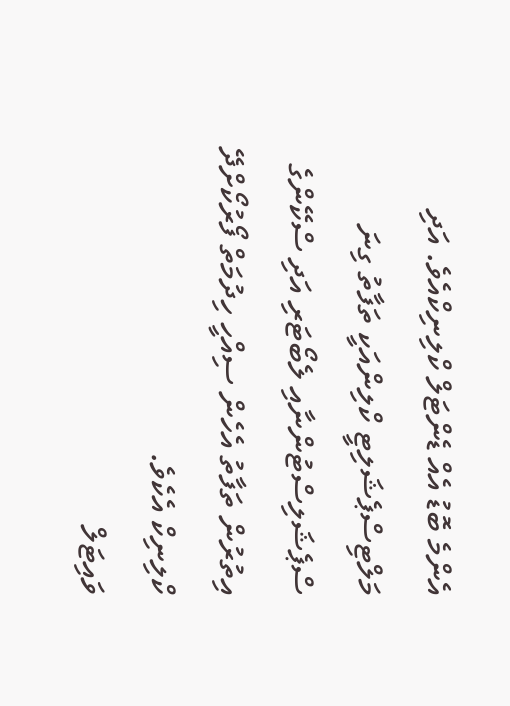އެންމެ ބޮޑު އެއް ޑެންޓަލް ކްލިނިކްއެވެ. އަދި މަލްޓިސްޕެޝަލިޓީ ކްލިންއަކީ ތަފާތު ގިނަ ސްޕެޝަލިސްޓުންނާއި ލެބޯޓަރި އަދި ސްކޭންގެ އިތުރުން ތަފާތު އެހެން ސިއްހީ ހިދުމަތް ފޯރުކޯށްދޭ ކްލިނިކް އެކެވެ.
ވައިޓަލް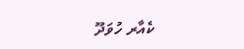ކެއާރ ހުވަދޫ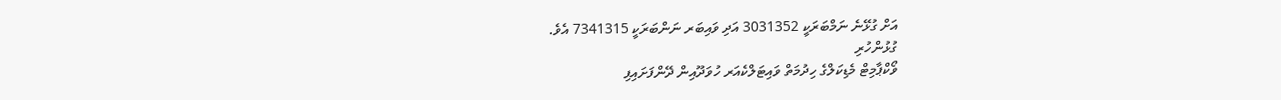އަށް ގުޅޭނެ ނަމްބަރަކީ 3031352 އަދި ވައިބަރ ނަންބަރަކީ 7341315 އެވެ.
ގުޅުންހުރި
ވޯކްޕާމިޓް މެޑިކަލްގެ ހިދުމަތް ވައިޓަލްކެއަރ ހުވަދޫއިން ދޭންފަށައިފި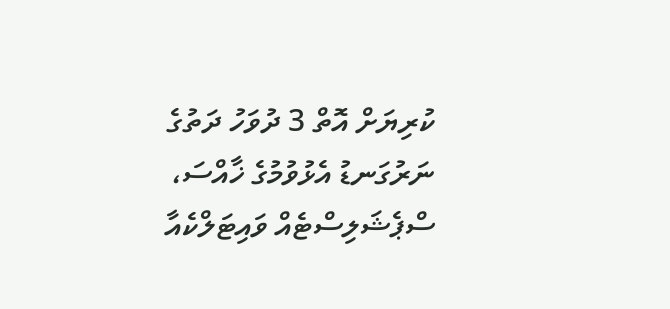ކުރިޔަށް އޮތް 3 ދުވަހު ދަތުގެ ނަރުގަނޑު އެޅުވުމުގެ ޚާއްސަ، ސްޕެޝަލިސްޓެއް ވައިޓަލްކެއާ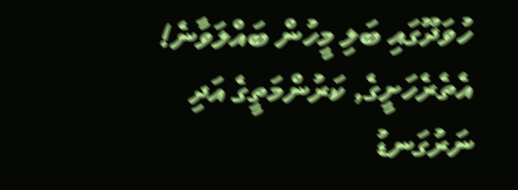ހުވަދޫގައި ބަލި މީހުން ބައްލަވާނެ!
އެތެރެހަށީގެ, ކަރުންމަތީގެ އަދި ނަރުގަނޑު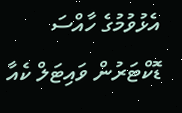އެޅުވުމުގެ ހާއްސަ ޑޮކްޓަރުން ވައިޓަލް ކެއާ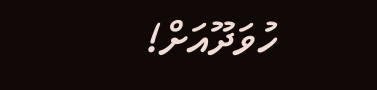ހުވަދޫއަށް!